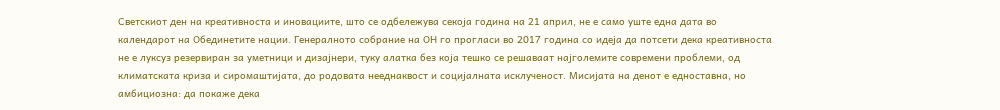Светскиот ден на креативноста и иновациите, што се одбележува секоја година на 21 април, не е само уште една дата во календарот на Обединетите нации. Генералното собрание на ОН го прогласи во 2017 година со идеја да потсети дека креативноста не е луксуз резервиран за уметници и дизајнери, туку алатка без која тешко се решаваат најголемите современи проблеми, од климатската криза и сиромаштијата, до родовата нееднаквост и социјалната исклученост. Мисијата на денот е едноставна, но амбициозна: да покаже дека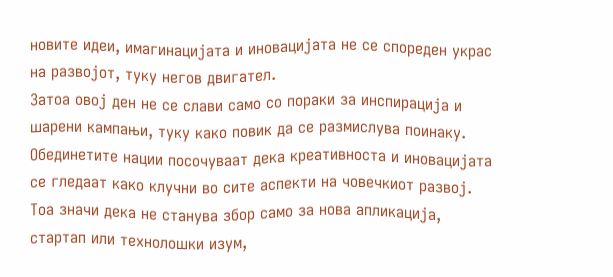новите идеи, имагинацијата и иновацијата не се спореден украс на развојот, туку негов двигател.
Затоа овој ден не се слави само со пораки за инспирација и шарени кампањи, туку како повик да се размислува поинаку. Обединетите нации посочуваат дека креативноста и иновацијата се гледаат како клучни во сите аспекти на човечкиот развој. Тоа значи дека не станува збор само за нова апликација, стартап или технолошки изум,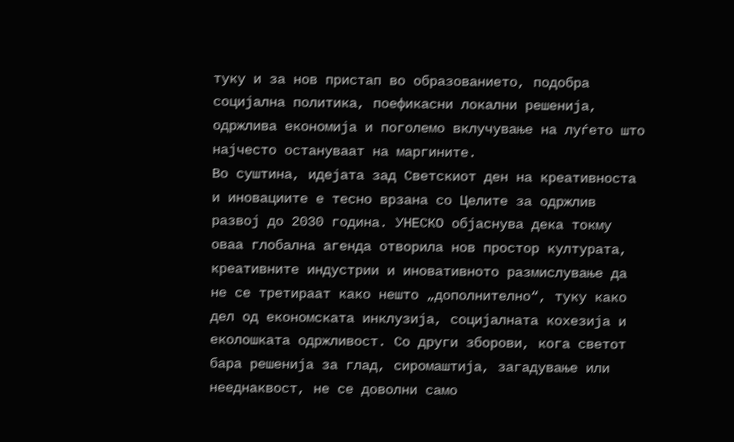туку и за нов пристап во образованието, подобра социјална политика, поефикасни локални решенија, одржлива економија и поголемо вклучување на луѓето што најчесто остануваат на маргините.
Во суштина, идејата зад Светскиот ден на креативноста и иновациите е тесно врзана со Целите за одржлив развој до 2030 година. УНЕСКО објаснува дека токму оваа глобална агенда отворила нов простор културата, креативните индустрии и иновативното размислување да не се третираат како нешто „дополнително“, туку како дел од економската инклузија, социјалната кохезија и еколошката одржливост. Со други зборови, кога светот бара решенија за глад, сиромаштија, загадување или нееднаквост, не се доволни само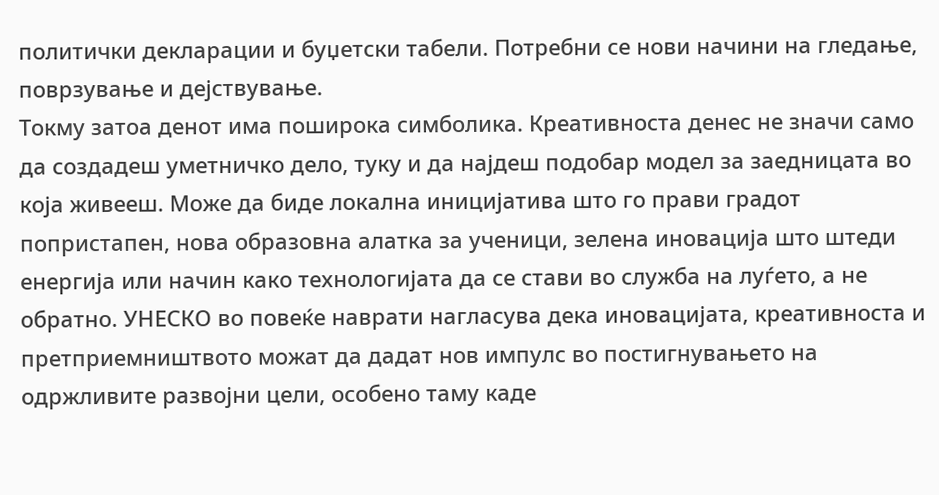политички декларации и буџетски табели. Потребни се нови начини на гледање, поврзување и дејствување.
Токму затоа денот има поширока симболика. Креативноста денес не значи само да создадеш уметничко дело, туку и да најдеш подобар модел за заедницата во која живееш. Може да биде локална иницијатива што го прави градот попристапен, нова образовна алатка за ученици, зелена иновација што штеди енергија или начин како технологијата да се стави во служба на луѓето, а не обратно. УНЕСКО во повеќе наврати нагласува дека иновацијата, креативноста и претприемништвото можат да дадат нов импулс во постигнувањето на одржливите развојни цели, особено таму каде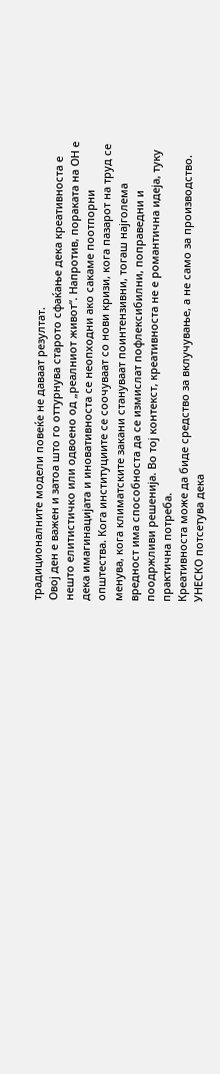традиционалните модели повеќе не даваат резултат.
Овој ден е важен и затоа што го оттурнува старото сфаќање дека креативноста е нешто елитистичко или одвоено од „реалниот живот“. Напротив, пораката на ОН е дека имагинацијата и иновативноста се неопходни ако сакаме поотпорни општества. Кога институциите се соочуваат со нови кризи, кога пазарот на труд се менува, кога климатските закани стануваат поинтензивни, тогаш најголема вредност има способноста да се измислат пофлексибилни, поправедни и поодржливи решенија. Во тој контекст, креативноста не е романтична идеја, туку практична потреба.
Креативноста може да биде средство за вклучување, а не само за производство. УНЕСКО потсетува дека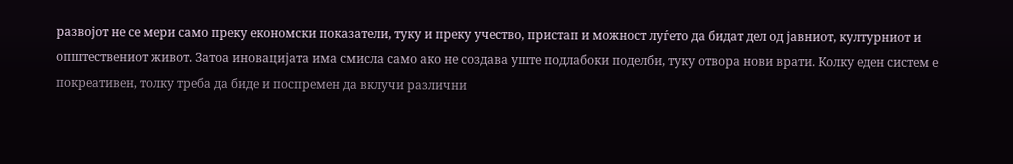развојот не се мери само преку економски показатели, туку и преку учество, пристап и можност луѓето да бидат дел од јавниот, културниот и општествениот живот. Затоа иновацијата има смисла само ако не создава уште подлабоки поделби, туку отвора нови врати. Колку еден систем е покреативен, толку треба да биде и поспремен да вклучи различни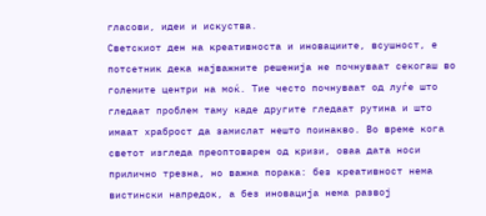гласови, идеи и искуства.
Светскиот ден на креативноста и иновациите, всушност, е потсетник дека најважните решенија не почнуваат секогаш во големите центри на моќ. Тие често почнуваат од луѓе што гледаат проблем таму каде другите гледаат рутина и што имаат храброст да замислат нешто поинакво. Во време кога светот изгледа преоптоварен од кризи, оваа дата носи прилично трезна, но важна порака: без креативност нема вистински напредок, а без иновација нема развој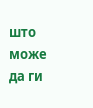што може да ги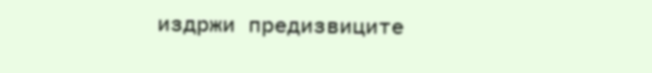издржи предизвиците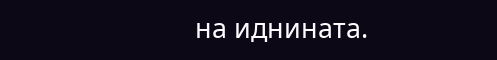на иднината.